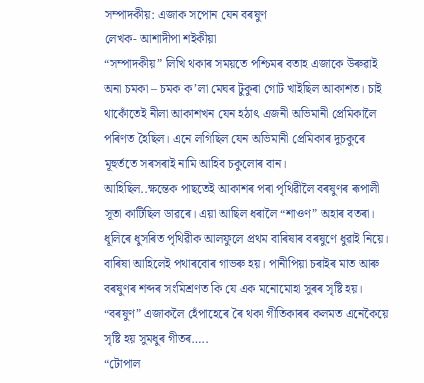সম্পাদকীয়: এজাক সপোন যেন বৰষুণ
লেখক- আশাদীপা শইকীয়া
“সম্পাদকীয়” লিখি থকাৰ সময়তে পশ্চিমৰ বতাহ এজাকে উৰুৱাই অনা চমকা – চমক ক’লা মেঘৰ টুকুৰা গোট খাইছিল আকাশত। চাই থাকোঁতেই নীলা আকাশখন যেন হঠাৎ এজনী অভিমানী প্ৰেমিকালৈ পৰিণত হৈছিল। এনে লগিছিল যেন অভিমানী প্ৰেমিকাৰ দুচকুৰে মূহুৰ্ততে সৰসৰাই নামি আহিব চকুলোৰ বান।
আহিছিল..ক্ষন্তেক পাছতেই আকাশৰ পৰা পৃথিৱীলৈ বৰষুণৰ ৰূপালী সূতা কাটিছিল ডাৱৰে। এয়া আছিল ধৰালৈ “শাওণ” অহাৰ বতৰা। ধূলিৰে ধুসৰিত পৃথিৱীক আলফুলে প্ৰথম বাৰিষাৰ বৰষুণে ধুৱাই নিয়ে। বাৰিষা আহিলেই পথাৰবোৰ গাভৰু হয়। পানীপিয়া চৰাইৰ মাত আৰু বৰষুণৰ শব্দৰ সংমিশ্ৰণত কি যে এক মনোমোহা সুৰৰ সৃষ্টি হয়। “বৰষুণ” এজাকলৈ হেঁপাহেৰে ৰৈ থকা গীতিকাৰৰ কলমত এনেকৈয়ে সৃষ্টি হয় সুমধুৰ গীতৰ…..
“টোপাল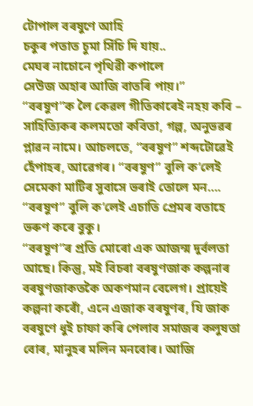টোপাল বৰষুণে আহি
চকুৰ পতাত চুমা সিঁচি দি যায়..
মেঘৰ নাচোনে পৃথিৱী কপালে
সেউজ অহাৰ আজি বাতৰি পায়।”
“বৰষুণ”ক লৈ কেৱল গীতিকাৰেই নহয় কবি – সাহিত্যিকৰ কলমতো কবিতা, গল্প, অনুভৱৰ প্লাৱন নামে। আচলতে, “বৰষুণ” শব্দটোৱেই হেঁপাহৰ, আৱেগৰ। “বৰষুণ” বুলি ক’লেই সেমেকা মাটিৰ সুবাসে ভৰাই তোলে মন…. “বৰষুণ” বুলি ক’লেই এচাতি প্ৰেমৰ বতাহে ভৰুণ কৰে বুকু।
“বৰষুণ”ৰ প্ৰতি মোৰো এক আজন্ম দুৰ্বলতা আছে। কিন্তু, মই বিচৰা বৰষুণজাক কল্পনাৰ বৰষুণজাকতকৈ অকণমান বেলেগ। প্ৰায়েই কল্পনা কৰোঁ, এনে এজাক বৰষুণৰ, যি জাক বৰষুণে ধুই চাফা কৰি পেলাব সমাজৰ কলুষতা বোৰ, মানুহৰ মলিন মনবোৰ। আজি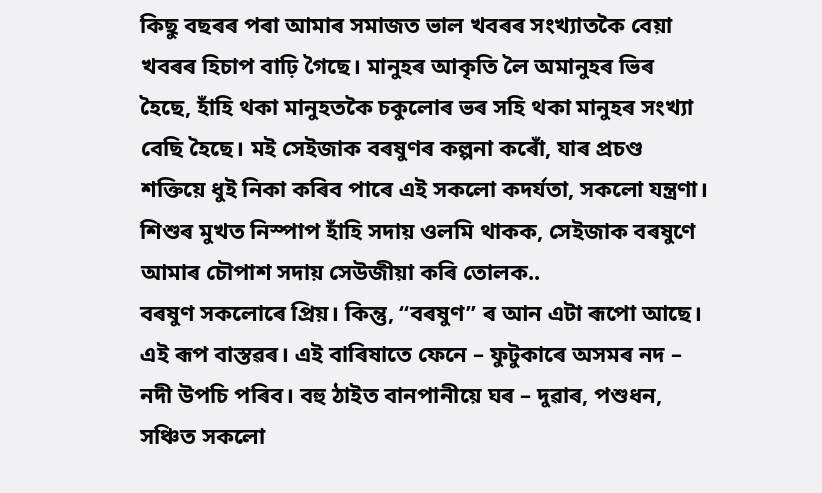কিছু বছৰৰ পৰা আমাৰ সমাজত ভাল খবৰৰ সংখ্যাতকৈ বেয়া খবৰৰ হিচাপ বাঢ়ি গৈছে। মানুহৰ আকৃতি লৈ অমানুহৰ ভিৰ হৈছে, হাঁহি থকা মানুহতকৈ চকুলোৰ ভৰ সহি থকা মানুহৰ সংখ্যা বেছি হৈছে। মই সেইজাক বৰষুণৰ কল্পনা কৰোঁ, যাৰ প্ৰচণ্ড শক্তিয়ে ধুই নিকা কৰিব পাৰে এই সকলো কদৰ্যতা, সকলো যন্ত্ৰণা। শিশুৰ মুখত নিস্পাপ হাঁহি সদায় ওলমি থাকক, সেইজাক বৰষুণে আমাৰ চৌপাশ সদায় সেউজীয়া কৰি তোলক..
বৰষুণ সকলোৰে প্ৰিয়। কিন্তু, “বৰষুণ” ৰ আন এটা ৰূপো আছে। এই ৰূপ বাস্তৱৰ। এই বাৰিষাতে ফেনে – ফুটুকাৰে অসমৰ নদ – নদী উপচি পৰিব। বহু ঠাইত বানপানীয়ে ঘৰ – দুৱাৰ, পশুধন, সঞ্চিত সকলো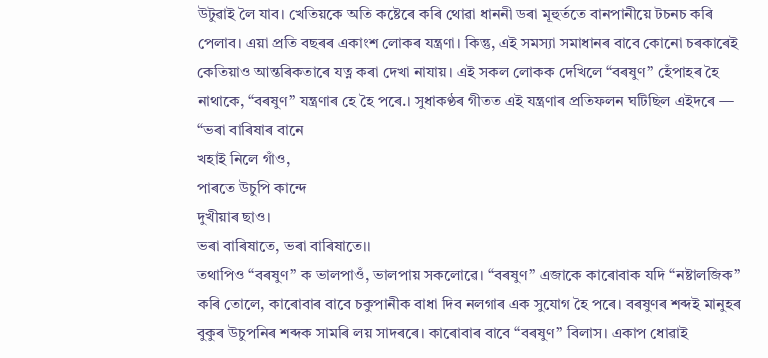উটুৱাই লৈ যাব। খেতিয়কে অতি কষ্টেৰে কৰি থোৱা ধাননী ডৰা মূহুৰ্ততে বানপানীয়ে টচনচ কৰি পেলাব। এয়া প্ৰতি বছৰৰ একাংশ লোকৰ যন্ত্ৰণা। কিন্তু, এই সমস্যা সমাধানৰ বাবে কোনো চৰকাৰেই কেতিয়াও আন্তৰিকতাৰে যত্ন কৰা দেখা নাযায়। এই সকল লোকক দেখিলে “বৰষুণ” হেঁপাহৰ হৈ নাথাকে, “বৰষুণ” যন্ত্ৰণাৰ হে হৈ পৰে.। সুধাকণ্ঠৰ গীতত এই যন্ত্ৰণাৰ প্ৰতিফলন ঘটিছিল এইদৰে —
“ভৰা বাৰিষাৰ বানে
খহাই নিলে গাঁও,
পাৰতে উচুপি কান্দে
দুখীয়াৰ ছাও।
ভৰা বাৰিষাতে, ভৰা বাৰিষাতে।।
তথাপিও “বৰষুণ” ক ভালপাওঁ, ভালপায় সকলোৱে। “বৰষুণ” এজাকে কাৰোবাক যদি “নষ্টালজিক” কৰি তোলে, কাৰোবাৰ বাবে চকুপানীক বাধা দিব নলগাৰ এক সুযোগ হৈ পৰে। বৰষুণৰ শব্দই মানুহৰ বুকুৰ উচুপনিৰ শব্দক সামৰি লয় সাদৰৰে। কাৰোবাৰ বাবে “বৰষুণ” বিলাস। একাপ ধোৱাই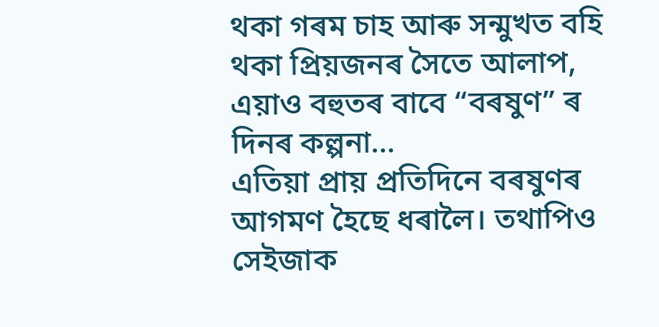থকা গৰম চাহ আৰু সন্মুখত বহি থকা প্ৰিয়জনৰ সৈতে আলাপ, এয়াও বহুতৰ বাবে “বৰষুণ” ৰ দিনৰ কল্পনা…
এতিয়া প্ৰায় প্ৰতিদিনে বৰষুণৰ আগমণ হৈছে ধৰালৈ। তথাপিও সেইজাক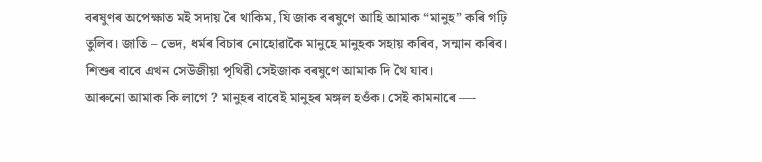বৰষুণৰ অপেক্ষাত মই সদায় ৰৈ থাকিম, যি জাক বৰষুণে আহি আমাক “মানুহ” কৰি গঢ়ি তুলিব। জাতি – ভেদ, ধৰ্মৰ বিচাৰ নোহোৱাকৈ মানুহে মানুহক সহায় কৰিব, সন্মান কৰিব। শিশুৰ বাবে এখন সেউজীয়া পৃথিৱী সেইজাক বৰষুণে আমাক দি থৈ যাব।
আৰুনো আমাক কি লাগে ? মানুহৰ বাবেই মানুহৰ মঙ্গল হওঁক। সেই কামনাৰে —-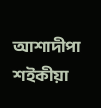আশাদীপা শইকীয়া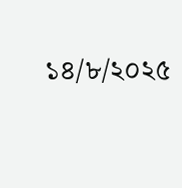১৪/৮/২০২৫